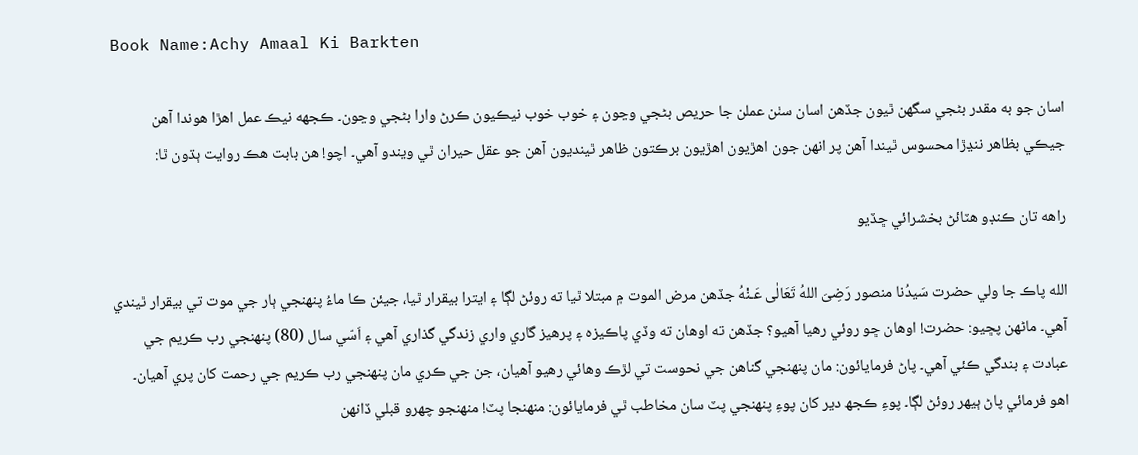Book Name:Achy Amaal Ki Barkten

اسان جو به مقدر بڻجي سگھن ٿيون جڏهن اسان سٺن عملن جا حريص بڻجي وڃون ۽ خوب خوب نيڪيون ڪرڻ وارا بڻجي وڃون۔ ڪجهه نيڪ عمل اهڙا هوندا آهن جيڪي بظاهر ننڍڙا محسوس ٿيندا آهن پر انهن جون اهڙيون اهڙيون برڪتون ظاهر ٿينديون آهن جو عقل حيران ٿي ويندو آهي۔ اچو! هن بابت هڪ روايت ٻڌون ٿا:

راهه تان ڪنڊو هٽائڻ بخشرائي ڇڏيو

الله پاڪ جا ولي حضرت سَيدُنا منصور رَضِىَ اللهُ تَعَالٰی عَـنْهُ جڏهن مرض الموت ۾ مبتلا ٿيا ته روئڻ لڳا ۽ ايترا بيقرار ٿيا، جيئن ڪا ماءُ پنهنجي ٻار جي موت تي بيقرار ٿيندي آهي۔ ماڻهن پڇيو: حضرت! اوهان ڇو روئي رهيا آهيو؟ جڏهن ته اوهان ته وڏي پاڪيزه ۽ پرهيز گاري واري زندگي گذاري آهي ۽ اَسّي سال (80) پنهنجي رب ڪريم جي عبادت ۽ بندگي ڪئي آهي۔ پاڻ فرمايائون: مان پنهنجي گناهن جي نحوست تي لڙڪ وهائي رهيو آهيان، جن جي ڪري مان پنهنجي رب ڪريم جي رحمت کان پري آهيان۔ اهو فرمائي پاڻ ٻيهر روئڻ لڳا۔ پوءِ ڪجھ دير کان پوءِ پنهنجي پٽ سان مخاطب ٿي فرمايائون: منهنجا پٽ! منهنجو چهرو قبلي ڏانهن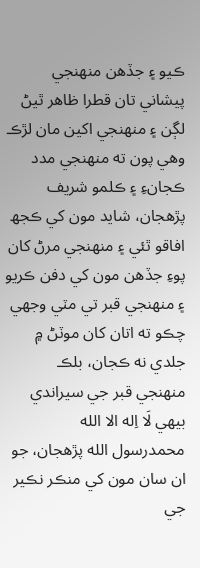ڪيو ۽ جڏهن منهنجي پيشاني تان قطرا ظاهر ٿيڻ لڳن ۽ منهنجي اکين مان لڙڪ وهي پون ته منهنجي مدد ڪجانءِ ۽ ڪلمو شريف پڙھجان، شايد مون کي ڪجھ افاقو ٿئي ۽ منهنجي مرڻ کان پوءِ جڏهن مون کي دفن ڪريو ۽ منهنجي قبر تي مٽي وجھي چڪو ته اتان کان موٽڻ ۾ جلدي نه ڪجان، بلڪ منهنجي قبر جي سيراندي بيهي لَا اِله الا الله محمدرسول الله پڙھجان، جو ان سان مون کي منڪر نڪير جي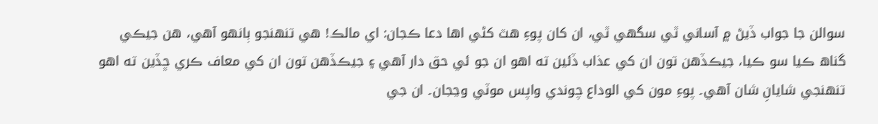سوالن جا جواب ڏيڻ ۾ آساني ٿي سگھي ٿي، ان کان پوءِ هٿ کڻي اها دعا ڪجان: اي مالڪ! هي تنهنجو ٻانهو آهي، هن جيڪي گناھ ڪيا سو ڪيا، جيڪڏهن تون ان کي عذاب ڏئين ته اهو ان جو ئي حق دار آهي ۽ جيڪڏهن تون ان کي معاف ڪري ڇڏين ته اهو تنهنجي شايانِ شان آهي۔ پوءِ مون کي الوداع چوندي واپس موٽي وڃجان۔ ان جي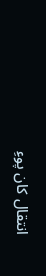انتقال کان پوءِ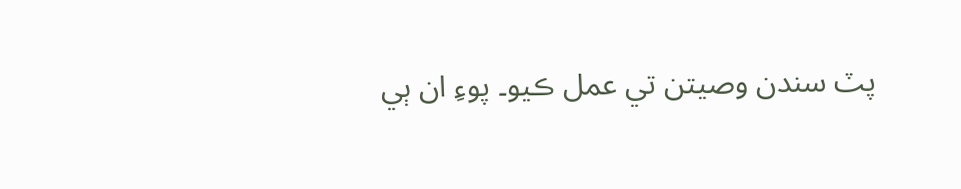پٽ سندن وصيتن تي عمل ڪيو۔ پوءِ ان ٻي